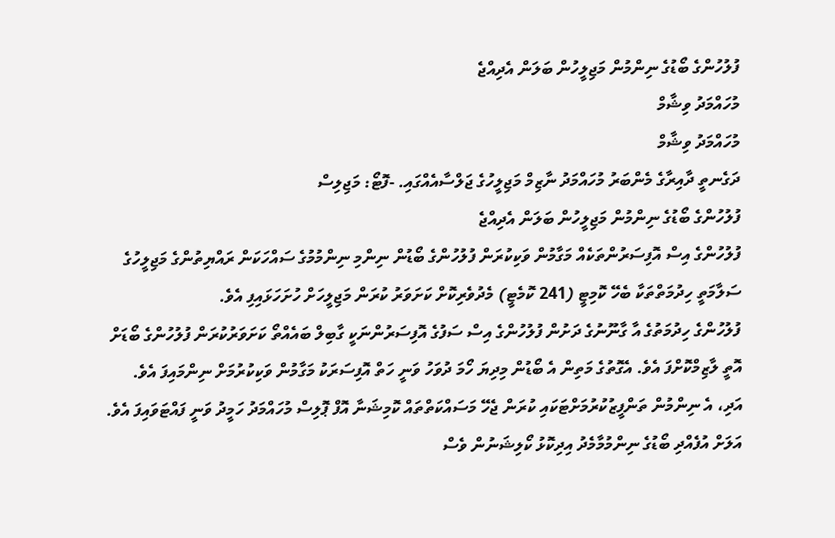ފުލުހުންގެ ބޯޑުގެ ނިންމުން މަޖިލީހުން ބަލަން އެދިއްޖެ
މުހައްމަދު ވިޝާމް
މުހައްމަދު ވިޝާމް
ދަގެނތީ ދާއިރާގެ މެންބަރު މުހައްމަދު ނާޒިމް މަޖިލީހުގެ ޖަލްސާއެއްގައި. -ފޮޓޯ: މަޖިލިސް
ފުލުހުންގެ ބޯޑުގެ ނިންމުން މަޖިލީހުން ބަލަން އެދިއްޖެ
ފުލުހުންގެ އިސް އޮފިސަރުންތަކެއް މަގާމުން ވަކިކުރަން ފުލުހުންގެ ބޯޑުން ނިންމި ނިންމުމުގެ ސައްހަކަން ރައްޔިތުންގެ މަޖިލީހުގެ ސަލާމަތީ ހިދުމަތްތަކާ ބެހޭ ކޮމިޓީ (241 ކޮމެޓީ) މެދުވެރިކޮށް ކަށަވަރު ކުރަން މަޖިލީހަށް ހުށަހަޅައިފި އެވެ.
ފުލުހުންގެ ހިދުމަތުގެ އާ ގާނޫނުގެ ދަށުން ފުލުހުންގެ އިސް ސަފުގެ އޮފިސަރުންނަކީ ގާބިލް ބައެއްތޯ ކަށަވަރުކުރަން ފުލުހުންގެ ބޯޑަށް އޮތީ ލާޒިމްކޮށްފަ އެވެ. އެގޮތުގެ މަތިން އެ ބޯޑުން މިދިޔަ ހޯމަ ދުވަހު ވަނީ ހަތް އޮފިސަރަކު މަގާމުން ވަކިކުރުމަށް ނިންމައިފަ އެވެ.
އަދި، އެ ނިންމުން ތަންފީޒުކުރުމަށްޓަކައި ކުރަން ޖެހޭ މަސައްކަތްތައް ކޮމިޝަނާ އޮފް ޕޮލިސް މުހައްމަދު ހަމީދު ވަނީ ފައްޓަވައިފަ އެވެ.
އަލަށް އުފެއްދި ބޯޑުގެ ނިންމުމާމެދު އިދިކޮޅު ކޯލިޝަނުން ވެސް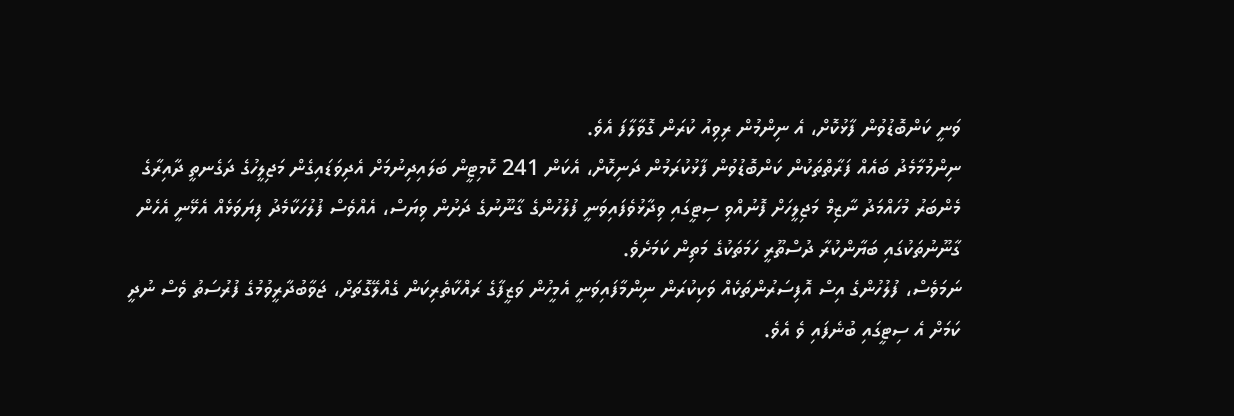ވަނީ ކަންބޮޑުވުން ފާޅުކޮށް، އެ ނިންމުން ރިވިއު ކުރަން ގޮވާލާފަ އެވެ.
ނިންމުމާމެދު ބައެއް ފަރާތްތަކުން ކަންބޮޑުވުން ފާޅުކުރަމުން ދަނިކޮށް، އެކަން 241 ކޮމިޓީން ބަލައިދިނުމަށް އެދިވަޑައިގެން މަޖިލީހުގެ ދަގެނތީ ދާއިރާގެ މެންބަރު މުހައްމަދު ނާޒިމް މަޖިލީހަށް ފޮނުއްވި ސިޓީގައި ވިދާޅުވެފައިވަނީ ފުލުހުންގެ ގާނޫނުގެ ދަށުން ވިޔަސް، އެއްވެސް ފުލުހަކާމެދު ފިޔަވަޅެއް އެޅޭނީ އެހެން ގާނޫނުތަކުގައި ބަޔާންކުރާ ދުސްތޫރީ ހަމަތަކުގެ މަތިން ކަމަށެވެ.
ނަމަވެސް، ފުލުހުންގެ އިސް އޮފިސަރުންތަކެއް ވަކިކުރަން ނިންމާފައިވަނީ އެމީހުން ވަޒީފާގެ ރައްކާތެރިކަން ގެއްލޭގޮތަށް، ޖަވާބުދާރީވުމުގެ ފުރުސަތު ވެސް ނުދީ ކަމަށް އެ ސިޓީގައި ބުނެފައި ވެ އެވެ.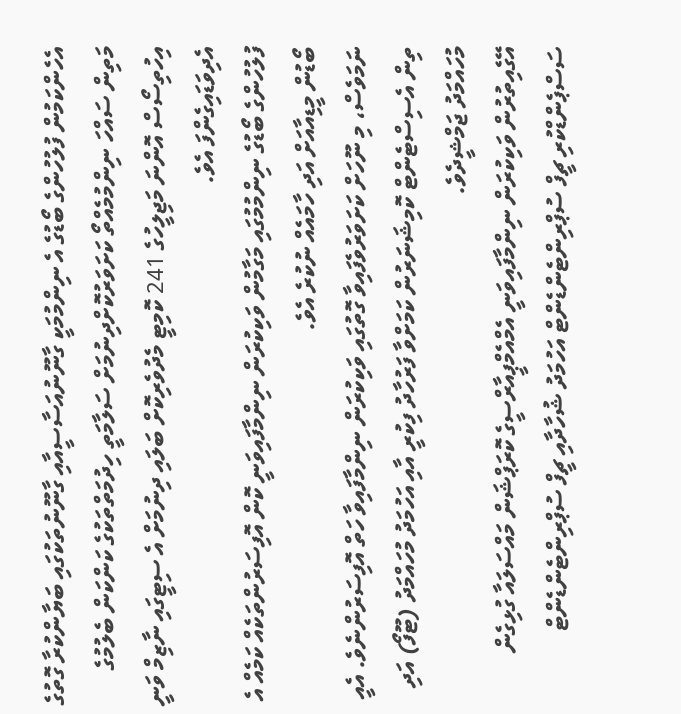އެހެންކަމުން ފުލުހުންގެ ބޯޑުގެ އެ ނިންމުމަކީ ގާނޫނުއަސާސީއާއި ގާނޫނުތަކުގައި ބަޔާންކުރާ ގޮތުގެ މަތިން ސައްހަ ނިންމުމެއްތޯ ކަށަވަރުކޮށްދިނުމަށް ސަލާމަތީ ހިދުމަތްތަކުގެ ކަންކަން ބެލުމުގެ އިހުތިސޯސް އޮންނަ މަޖިލީހުގެ 241 ކޮމިޓީ މެދުވެރިކޮށް ބަލައި ދިނުމަށް އެ ސިޓީގައި ނާޒިމް ވަނީ އެދިވަޑައިގެންފަ އެވެ.
ފުލުހުންގެ ބޯޑުގެ ނިންމުމުގައި މަގާމުން ވަކިކުރަން ނިންމާފައިވަނީ ކޮން އޮފިސަރުންތަކެއް ކަމެއް އެ ބޯޑުން މީޑިއާއަށް އަދި ހާމައެއް ނުކުރެ އެވެ.
ނަމަވެސް، މި ނޫހަށް ކަށަވަރުވެފައިވާ ގޮތުގައި ވަކިކުރަން ނިންމާފައިވާ ހަތް އޮފިސަރުންނެވެ. އެއީ ތިން އެސިސްޓެންޓް ކޮމިޝަނަރުން ކަމަށްވާ ފަރުހާދު ފިކުރީ އާއި އަހުމަދު މުހައްމަދު (ޓޫފޯ) އަދި މުހައްމަދު ޖަމްޝީދެވެ.
އޭގެއިތުރުން ވަކިކުރަން ނިންމާފައިވަނީ އެމްއެމްޕީއާރްސީގެ ކޮރަޕްޝަން މައްސަލައާ ގުޅިގެން ސަސްޕެންޑްކުރި ޗީފް ސުޕްރިންޓެންޑެންޓް އަހުމަދު ޝުހާދާއި ޗީފް ސުޕްރިންޓެންޑެންޓް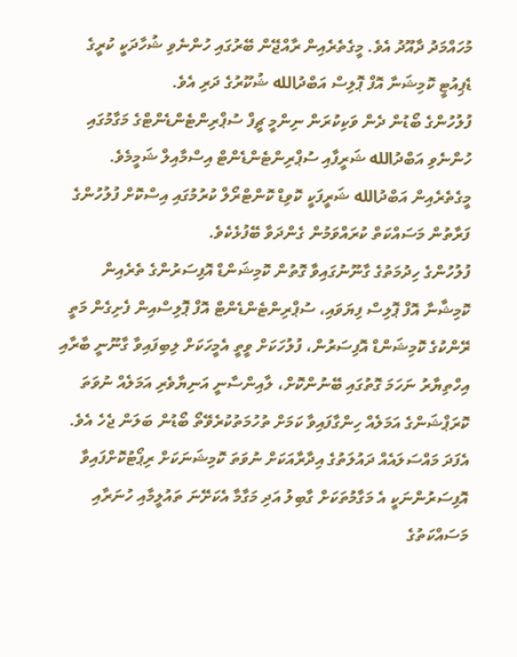މުހައްމަދު ދާއޫދު އެވެ. މީގެތެރެއިން ރާއްޖޭން ބޭރުގައި ހުންނެވި ޝުހާދަކީ ކުރީގެ ޑެޕިއުޓީ ކޮމިޝަނާ އޮފް ޕޮލިސް އަބްދުالله ޝުކޫރުގެ ދަރި އެވެ.
ފުލުހުންގެ ބޯޑުން ދެން ވަކިކުރަން ނިންމީ ޗީފް ސުޕްރިންޓެންޑެންޓްގެ މަގާމުގައި ހުންނެވި އަބްދުالله ޝަރީފާއި ސުޕްރިންޓެންޑެންޓް އިސްމާއިލް ޝަމީމެވެ. މީގެތެރެއިން އަބްދުالله ޝަރީފަކީ ކޮވިޑް ކޮންޓްރޯލް ކުރުމުގައި އިސްކޮށް ފުލުހުންގެ ފަރާތުން މަސައްކަތް ކުރައްވަމުން ގެންދަވާ ބޭފުޅެކެވެ.
ފުލުހުންގެ ހިދުމަތުގެ ގާނޫނުގައިވާ ގޮތުން ކޮމިޝަންޑް އޮފިސަރުންގެ ތެރެއިން ކޮމިޝާނާ އޮފް ޕޮލިސް ފިޔަވައި، ސުޕްރިންޓެންޑެންޓް އޮފް ޕޮލިސްއިން ފެށިގެން މަތީ ރޭންކުގެ ކޮމިޝަންޑް އޮފިސަރުން، ފުލުހަކަށް ވީތީ އެމީހަކަށް ލިބިފައިވާ ގާނޫނީ ބާރާއި އިހްތިޔާރު ނަހަމަ ގޮތުގައި ބޭނުންކޮށް، ލާއިންސާނީ އަނިޔާވެރި އަމަލެއް ނުވަތަ ކޮރަޕްޝަންގެ އަމަލެއް ހިންގާފައިވާ ކަމަށް ތުހުމަތުކުރެވޭތޯ ބޯޑުން ބަލަން ޖެހެ އެވެ.
އެފަދަ މައްސަލައެއް ދައުލަތުގެ އިދާރާއަކަށް ނުވަތަ ކޮމިޝަނަކަށް ރިޕޯޓުކޮށްފައިވާ އޮފިސަރުންނަކީ އެ މަގާމުތަކަށް ގާބިލު އަދި މަގާމާ އެކަށޭނަ ތައުލީމާއި ހުނަރާއި މަސައްކަތުގެ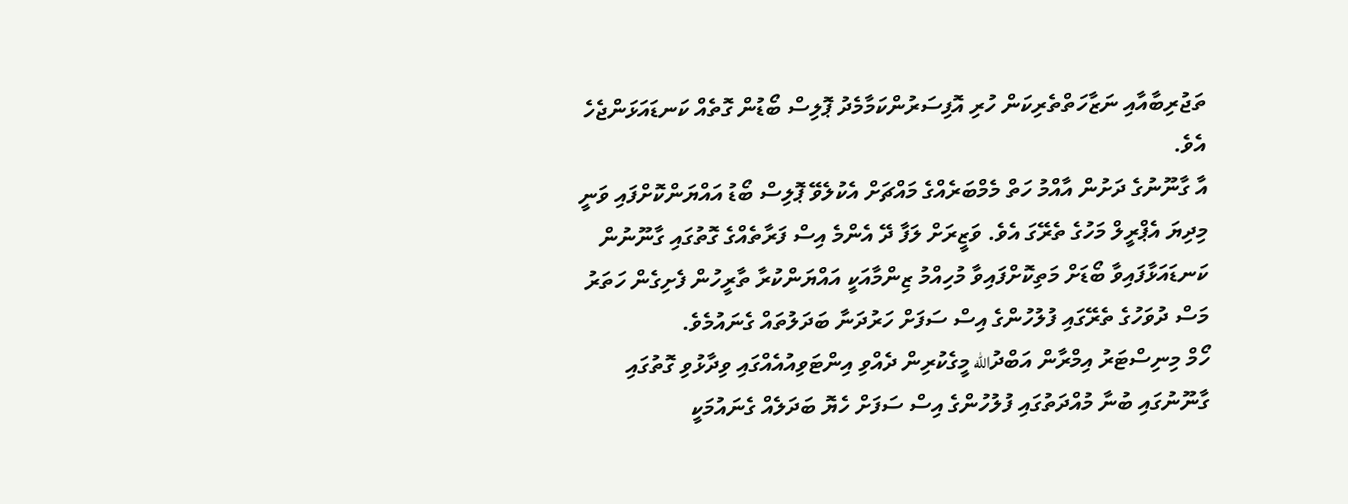ތަޖުރިބާއާއި ނަޒާހަތްތެރިކަން ހުރި އޮފިސަރުންކަމާމެދު ޕޮލިސް ބޯޑުން ގޮތެއް ކަނޑައަޅަންޖެހެ އެވެ.
އާ ގާނޫނުގެ ދަށުން އާއްމު ހަތް މެމްބަރެއްގެ މައްޗަށް އެކުލެވޭ ޕޮލިސް ބޯޑު އައްޔަންކޮށްފައި ވަނީ މިދިޔަ އެޕްރީލް މަހުގެ ތެރޭގަ އެވެ. ވަޒީރަށް ލަފާ ދޭ އެންމެ އިސް ފަރާތެއްގެ ގޮތުގައި ގާނޫނުން ކަނޑައަޅާފައިވާ ބޯޑަށް މަތިކޮށްފައިވާ މުހިއްމު ޒިންމާއަކީ އައްޔަންކުރާ ތާރީހުން ފެށިގެން ހަތަރު މަސް ދުވަހުގެ ތެރޭގައި ފުލުހުންގެ އިސް ސަފަށް ހަރުދަނާ ބަދަލުތައް ގެނައުމެވެ.
ހޯމް މިނިސްޓަރު އިމްރާން އަބްދުالله މީގެކުރިން ދެއްވި އިންޓަވިއުއެއްގައި ވިދާޅުވި ގޮތުގައި ގާނޫނުގައި ބުނާ މުއްދަތުގައި ފުލުހުންގެ އިސް ސަފަށް ހެޔޮ ބަދަލެއް ގެނައުމަކީ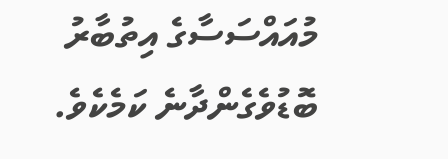މުއައްސަސާގެ އިތުބާރު ބޮޑުވެގެންދާނެ ކަމެކެވެ.